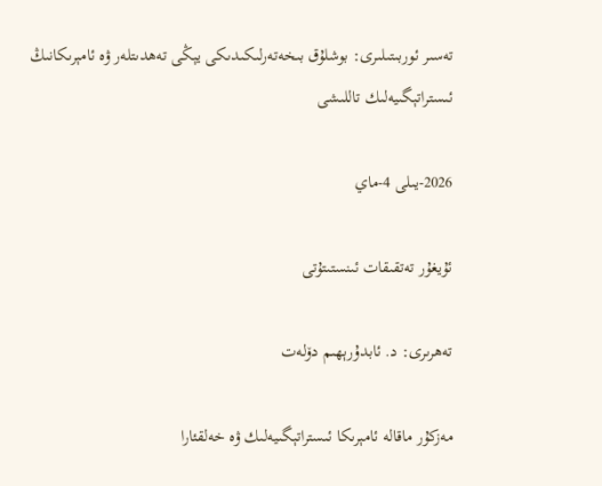تەسىر ئوربىتىلىرى: بوشلۇق بىخەتەرلىكىدىكى يېڭى تەھدىتلەر ۋە ئامېرىكانىڭ ئىستراتېگىيەلىك تاللىشى

2026-يىلى 4-ماي

ئۇيغۇر تەتقىقات ئىنستىتۇتى

تەھرىرى: د. ئابدۇرېھىم دۆلەت

مەزكۇر ماقالە ئامېرىكا ئىستراتېگىيەلىك ۋە خەلقئارا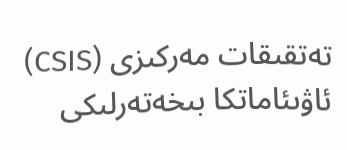تەتقىقات مەركىزى (CSIS) ئاۋىئ‍اماتكا بىخەتەرلىكى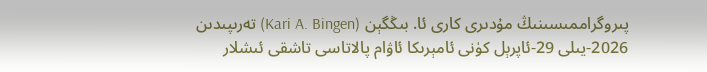پىروگراممىسىنىڭ مۇدىرى كارى ئا. بىڭگېن (Kari A. Bingen) تەرىپىدىن 2026-يىلى 29-ئاپرېل كۈنى ئامېرىكا ئاۋام پالاتاسى تاشقى ئىشلار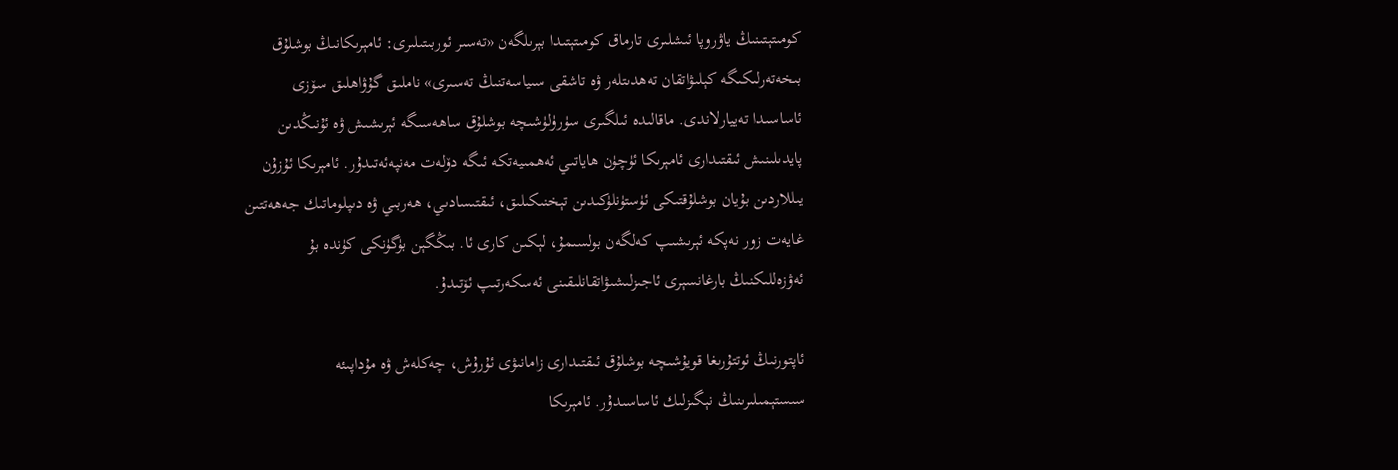كومىتېتىنىڭ ياۋروپا ئىشلىرى تارماق كومىتېتىدا بېرىلگەن «تەسىر ئوربىتىلىرى: ئامېرىكانىڭ بوشلۇق بىخەتەرلىكىگە كېلىۋاتقان تەھدىتلەر ۋە تاشقى سىياسەتنىڭ تەسىرى» ناملىق گۇۋاھلىق سۆزى ئاساسىدا تەييارلاندى. ماقالىدە ئىلگىرى سۈرۈلۈشىچە بوشلۇق ساھەسىگە ئېرىشىش ۋە ئۇنىڭدىن پايدىلىنىش ئىقتىدارى ئامېرىكا ئۈچۈن ھاياتىي ئەھمىيەتكە ئىگە دۆلەت مەنپەئەتىدۇر. ئامېرىكا ئۇزۇن يىللاردىن بۇيان بوشلۇقتىكى ئۈستۈنلۈكىدىن تېخنىكىلىق، ئىقتىسادىي، ھەربىي ۋە دىپلوماتىك جەھەتتىن غايەت زور نەپكە ئېرىشىپ كەلگەن بولسىمۇ، لېكىن كارى ئا. بىڭگېن بۈگۈنكى كۈندە بۇ ئەۋزەللىكنىڭ بارغانسېرى ئاجىزلىشىۋاتقانلىقىنى ئەسكەرتىپ ئۆتىدۇ.

ئاپتورنىڭ ئوتتۇرىغا قويۇشىچە بوشلۇق ئىقتىدارى زامانىۋى ئۇرۇش، چەكلەش ۋە مۇداپىئە سىستېمىلىرىنىڭ نېگىزلىك ئاساسىدۇر. ئامېرىكا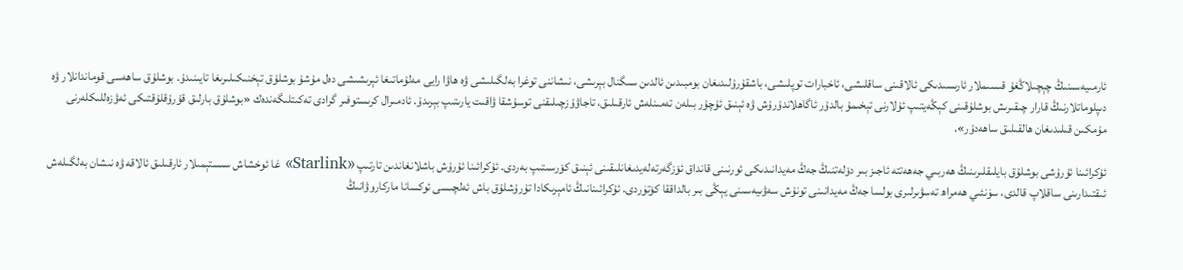ئارمىيەسىنىڭ چېچىلاڭغۇ قىسىملار ئارىسىدىكى ئالاقىنى ساقلىشى، ئاخبارات توپلىشى، باشقۇرۇلىدىغان بومبىدىن ئالدىن سىگنال بېرىشى، نىشاننى توغرا بەلگىلىشى ۋە ھاۋا رايى مەلۇماتىغا ئېرىشىشى دەل مۇشۇ بوشلۇق تېخنىكىلىرىغا تايىنىدۇ. بوشلۇق ساھەسى قوماندانلار ۋە دىپلوماتلارنىڭ قارار چىقىرىش بوشلۇقىنى كېڭەيتىپ ئۇلارنى تېخىمۇ بالدۇر ئاگاھلاندۇرۇش ۋە ئېنىق ئۇچۇر بىلەن تەمىنلەش ئارقىلىق، تاجاۋۇزچىلىقنى توسۇشقا ۋاقىت يارىتىپ بېرىدۇ. ئادمىرال كرىستوفىر گرادى تەكىتلىگەندەك «بوشلۇق بارلىق قۇرۇقلۇقتىكى ئەۋزەللىكلەرنى مۇمكىن قىلىدىغان ھالقىلىق ساھەدۇر».

ئۇكرائىنا ئۇرۇشى بوشلۇق بايلىقلىرىنىڭ ھەربىي جەھەتتە ئاجىز بىر دۆلەتنىڭ جەڭ مەيدانىدىكى ئورنىنى قانداق ئۆزگەرتەلەيدىغانلىقىنى ئېنىق كۆرسىتىپ بەردى. ئۇكرائىنا ئۇرۇش باشلانغاندىن تارتىپ «Starlink» غا ئوخشاش سىستېمىلار ئارقىلىق ئالاقە ۋە نىشان بەلگىلەش ئىقتىدارىنى ساقلاپ قالدى، سۈنئىي ھەمراھ تەسۋىرلىرى بولسا جەڭ مەيدانىنى تونۇش سەۋىيەسىنى يېڭى بىر بالداققا كۆتۈردى. ئۇكرائىنانىڭ ئامېرىكادا تۇرۇشلۇق باش ئەلچىسى ئوكسانا ماركاروۋانىڭ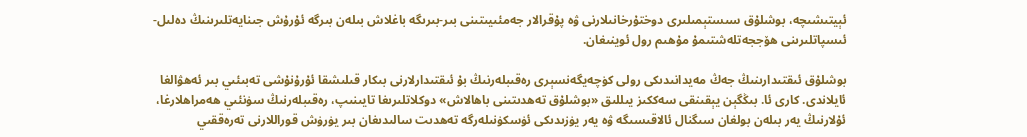ئېيتىشىچە، بوشلۇق سىستېمىلىرى دوختۇرخانىلارنى ۋە پۇقرالار جەمئىيىتىنى بىر-بىرىگە باغلاش بىلەن بىرگە ئۇرۇش جىنايەتلىرىنىڭ دەلىل-ئىسپاتلىرىنى ھۆججەتلەشتىمۇ مۇھىم رول ئوينىغان.

بوشلۇق ئىقتىدارىنىڭ جەڭ مەيدانىدىكى رولى كۈچەيگەنسېرى رەقىبلەرنىڭ بۇ ئىقتىدارلارنى بىكار قىلىشقا ئۇرۇنۇشى تەبىئىي بىر ئەھۋالغا ئايلاندى. كارى ئا. بىڭگېن يېقىنقى سەككىز يىللىق «بوشلۇق تەھدىتىنى باھالاش» دوكلاتلىرىغا تايىنىپ، رەقىبلەرنىڭ سۈنئىي ھەمراھلارغا، ئۇلارنىڭ يەر بىلەن بولغان سىگنال ئالاقىسىگە ۋە يەر يۈزىدىكى ئۈسكۈنىلەرگە تەھدىت سالىدىغان بىر يۈرۈش قوراللارنى تەرەققىي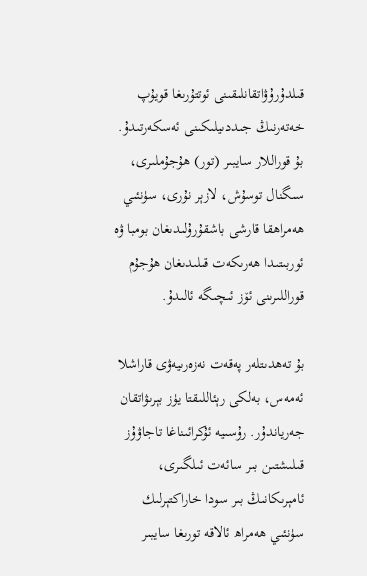قىلدۇرۇۋاتقانلىقىنى ئوتتۇرىغا قويۇپ خەتەرنىڭ جىددىيلىكىنى ئەسكەرتىدۇ. بۇ قوراللار سايبىر (تور) ھۇجۇملىرى، سىگنال توسۇش، لازېر نۇرى، سۈنئىي ھەمراھقا قارشى باشقۇرۇلىدىغان بومبا ۋە ئوربىتىدا ھەرىكەت قىلىدىغان ھۇجۇم قوراللىرىنى ئۆز ئىچىگە ئالىدۇ.

بۇ تەھدىتلەر پەقەت نەزەرىيەۋى قاراشلا ئەمەس، بەلكى رېئاللىقتا يۈز بېرىۋاتقان جەرياندۇر. رۇسىيە ئۇكرائىناغا تاجاۋۇز قىلىشتىن بىر سائەت ئىلگىرى، ئامېرىكانىڭ بىر سودا خاراكتېرلىك سۈنئىي ھەمراھ ئالاقە تورىغا سايبىر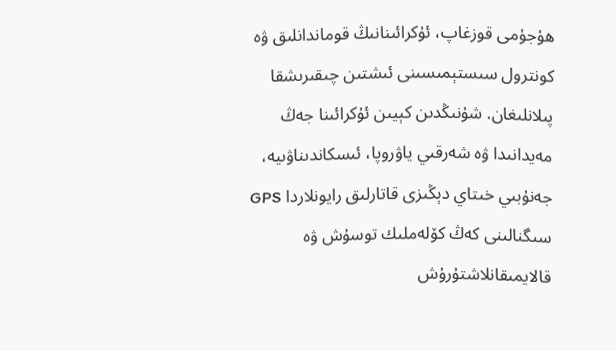ھۇجۇمى قوزغاپ، ئۇكرائىنانىڭ قوماندانلىق ۋە كونترول سىستېمىسىنى ئىشتىن چىقىرىشقا پىلانلىغان. شۇنىڭدىن كېيىن ئۇكرائىنا جەڭ مەيدانىدا ۋە شەرقىي ياۋروپا، ئىسكاندىناۋىيە، جەنۇبىي خىتاي دېڭىزى قاتارلىق رايونلاردا GPS سىگنالىنى كەڭ كۆلەملىك توسۇش ۋە قالايمىقانلاشتۇرۇش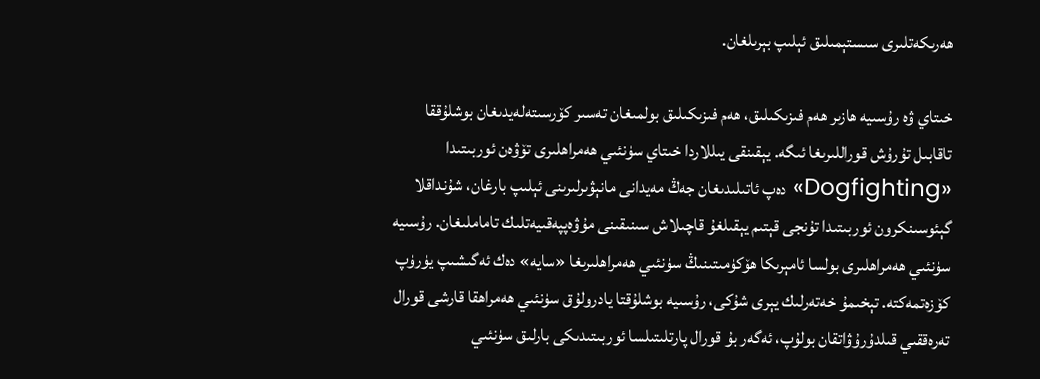ھەرىكەتلىرى سىستېمىلىق ئېلىپ بېرىلغان.

خىتاي ۋە رۇسىيە ھازىر ھەم فىزىكىلىق، ھەم فىزىكىلىق بولمىغان تەسىر كۆرسىتەلەيدىغان بوشلۇققا تاقابىل تۇرۇش قوراللىرىغا ئىگە. يېقىنقى يىللاردا خىتاي سۈنئىي ھەمراھلىرى تۆۋەن ئوربىتىدا «Dogfighting» دەپ ئاتىلىدىغان جەڭ مەيدانى مانېۋىرلىرىنى ئېلىپ بارغان، شۇنداقلا گېئوسىنكرون ئوربىتىدا تۇنجى قېتىم يېقىلغۇ قاچىلاش سىنىقىنى مۇۋەپپەقىيەتلىك تاماملىغان. رۇسىيە سۈنئىي ھەمراھلىرى بولسا ئامېرىكا ھۆكۈمىتىنىڭ سۈنئىي ھەمراھلىرىغا «سايە» دەك ئەگىشىپ يۈرۈپ كۆزەتمەكتە. تېخىمۇ خەتەرلىك يېرى شۇكى، رۇسىيە بوشلۇقتا يادرولۇق سۈنئىي ھەمراھقا قارشى قورال تەرەققىي قىلدۇرۇۋاتقان بولۇپ، ئەگەر بۇ قورال پارتلىتىلسا ئوربىتىدىكى بارلىق سۈنئىي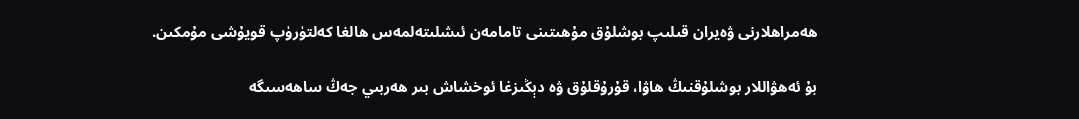ھەمراھلارنى ۋەيران قىلىپ بوشلۇق مۇھىتىنى تامامەن ئىشلىتەلمەس ھالغا كەلتۈرۈپ قويۇشى مۇمكىن.

بۇ ئەھۋاللار بوشلۇقنىڭ ھاۋا، قۇرۇقلۇق ۋە دېڭىزغا ئوخشاش بىر ھەربىي جەڭ ساھەسىگە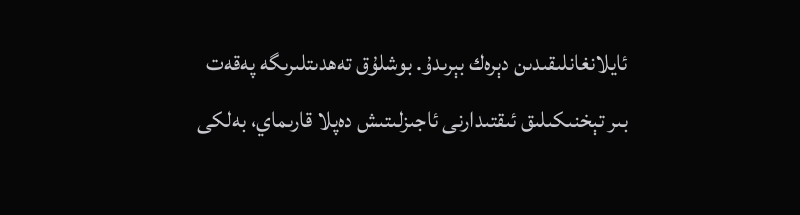ئايلانغانلىقىدىن دېرەك بېرىدۇ. بوشلۇق تەھدىتلىرىگە پەقەت بىر تېخنىكىلىق ئىقتىدارنى ئاجىزلىتىش دەپلا قارىماي، بەلكى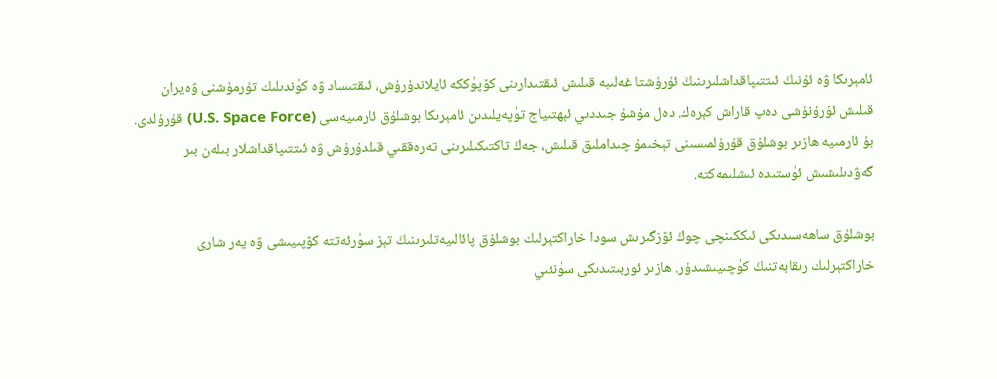ئامېرىكا ۋە ئۇنىڭ ئىتتىپاقداشلىرىنىڭ ئۇرۇشتا غەلىبە قىلىش ئىقتىدارىنى كۆپۈككە ئايلاندۇرۇش، ئىقتىساد ۋە كۈندىلىك تۇرمۇشنى ۋەيران قىلىش ئۇرۇنۇشى دەپ قاراش كېرەك. دەل مۇشۇ جىددىي ئېھتىياج تۈپەيلىدىن ئامېرىكا بوشلۇق ئارمىيەسى (U.S. Space Force) قۇرۇلدى. بۇ ئارمىيە ھازىر بوشلۇق قۇرۇلمىسىنى تېخىمۇ چىداملىق قىلىش، جەڭ تاكتىكىلىرىنى تەرەققىي قىلدۇرۇش ۋە ئىتتىپاقداشلار بىلەن بىر گەۋدىلىشىش ئۈستىدە ئىشلىمەكتە.

بوشلۇق ساھەسىدىكى ئىككىنچى چوڭ ئۆزگىرىش سودا خاراكتېرلىك بوشلۇق پائالىيەتلىرىنىڭ تېز سۈرئەتتە كۆپىيىشى ۋە يەر شارى خاراكتېرلىك رىقابەتنىڭ كۈچىيىشىدۇر. ھازىر ئوربىتىدىكى سۈنئىي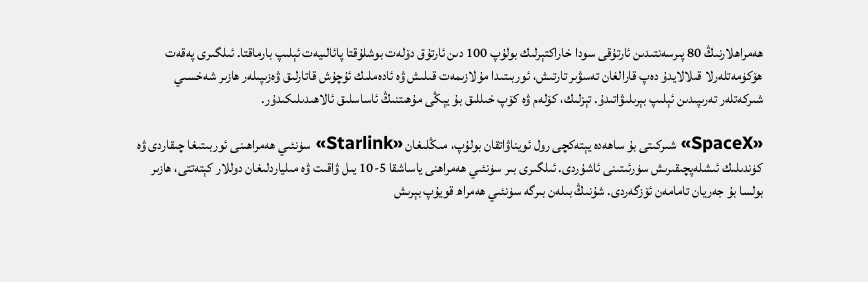ھەمراھلارنىڭ 80 پىرسەنتىدىن ئارتۇقى سودا خاراكتېرلىك بولۇپ 100 دىن ئارتۇق دۆلەت بوشلۇقتا پائالىيەت ئېلىپ بارماقتا. ئىلگىرى پەقەت ھۆكۈمەتلەرلا قىلالايدۇ دەپ قارالغان تەسۋىر تارتىش، ئوربىتىدا مۇلازىمەت قىلىش ۋە ئادەملىك ئۇچۇش قاتارلىق ۋەزىپىلەر ھازىر شەخسىي شىركەتلەر تەرىپىدىن ئېلىپ بېرىلىۋاتىدۇ. تېزلىك، كۆلەم ۋە كۆپ خىللىق بۇ يېڭى مۇھىتنىڭ ئاساسلىق ئالاھىدىلىكىدۇر.

«SpaceX» شىركىتى بۇ ساھەدە يېتەكچى رول ئويناۋاتقان بولۇپ، مىڭلىغان «Starlink» سۈنئىي ھەمراھىنى ئوربىتىغا چىقاردى ۋە كۈندىلىك ئىشلەپچىقىرىش سۈرئىتىنى ئاشۇردى. ئىلگىرى بىر سۈنئىي ھەمراھنى ياساشقا 5-10 يىل ۋاقىت ۋە مىلياردلىغان دوللار كېتەتتى، ھازىر بولسا بۇ جەريان تامامەن ئۆزگەردى. شۇنىڭ بىلەن بىرگە سۈنئىي ھەمراھ قويۇپ بېرىش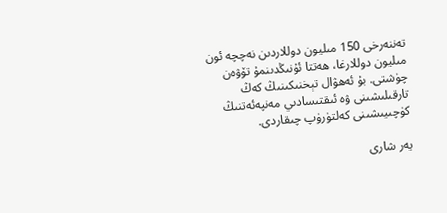تەننەرخى 150 مىليون دوللاردىن نەچچە ئون مىليون دوللارغا، ھەتتا ئۇنىڭدىنمۇ تۆۋەن چۈشتى. بۇ ئەھۋال تېخنىكىنىڭ كەڭ تارقىلىشىنى ۋە ئىقتىسادىي مەنپەئەتنىڭ كۈچىيىشىنى كەلتۈرۈپ چىقاردى.

يەر شارى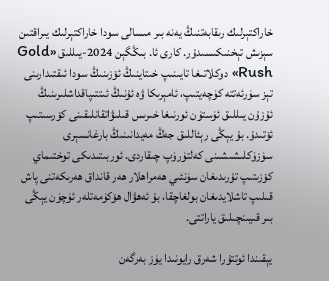خاراكتېرلىك رىقابەتنىڭ يەنە بىر مىسالى سودا خاراكتېرلىك يىراقتىن سېزىش تېخنىكىسىدۇر. كارى ئا. بىڭگېن 2024-يىللىق «Gold Rush» دوكلاتىغا تايىنىپ خىتاينىڭ ئۆزىنىڭ سودا ئىقتىدارىنى تېز سۈرئەتتە كۈچەيتىپ، ئامېرىكا ۋە ئۇنىڭ ئىتتىپاقداشلىرىنىڭ ئۇزۇن يىللىق ئۈستۈن ئورنىغا خىرىس قىلىۋاتقانلىقىنى كۆرسىتىپ ئۆتىدۇ. بۇ يېڭى رېئاللىق جەڭ مەيدانىنىڭ بارغانسېرى سۈزۈكلىشىشىنى كەلتۈرۈپ چىقاردى. ئوربىتىدىكى توختىماي كۆزىتىپ تۇرىدىغان سۈنئىي ھەمراھلار ھەر قانداق ھەرىكەتنى پاش قىلىپ تاشلايدىغان بولغاچقا، بۇ ئەھۋال ھۆكۈمەتلەر ئۈچۈن يېڭى بىر قىيىنچىلىق ياراتتى.

يېقىندا ئوتتۇرا شەرق رايونىدا يۈز بەرگەن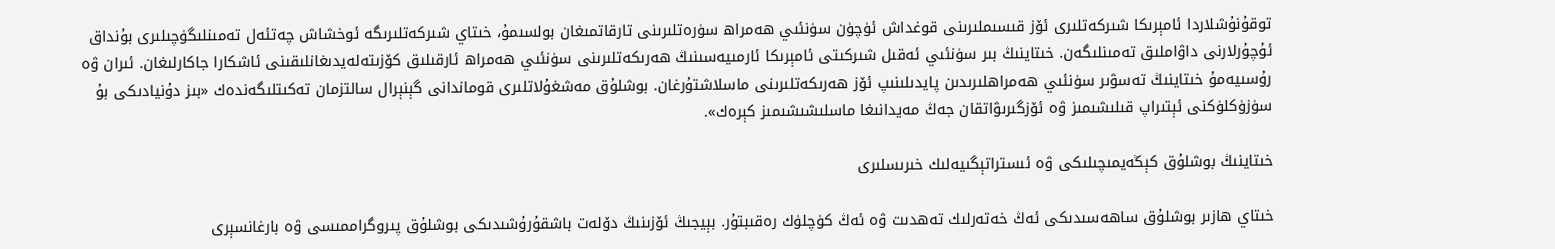توقۇنۇشلاردا ئامېرىكا شىركەتلىرى ئۆز قىسىملىرىنى قوغداش ئۈچۈن سۈنئىي ھەمراھ سۈرەتلىرىنى تارقاتمىغان بولسىمۇ، خىتاي شىركەتلىرىگە ئوخشاش چەتئەل تەمىنلىگۈچىلىرى بۇنداق ئۇچۇرلارنى داۋاملىق تەمىنلىگەن. خىتاينىڭ بىر سۈنئىي ئەقىل شىركىتى ئامېرىكا ئارمىيەسىنىڭ ھەرىكەتلىرىنى سۈنئىي ھەمراھ ئارقىلىق كۆزىتەلەيدىغانلىقىنى ئاشكارا جاكارلىغان. ئىران ۋە رۇسىيەمۇ خىتاينىڭ تەسۋىر سۈنئىي ھەمراھلىرىدىن پايدىلىنىپ ئۆز ھەرىكەتلىرىنى ماسلاشتۇرغان. بوشلۇق مەشغۇلاتلىرى قوماندانى گېنېرال سالتزمان تەكىتلىگەندەك «بىز دۇنيادىكى بۇ سۈزۈكلۈكنى ئېتىراپ قىلىشىمىز ۋە ئۆزگىرىۋاتقان جەڭ مەيدانىغا ماسلىشىشىمىز كېرەك».

خىتاينىڭ بوشلۇق كېڭەيمىچىلىكى ۋە ئىستراتېگىيەلىك خىرىسلىرى

خىتاي ھازىر بوشلۇق ساھەسىدىكى ئەڭ خەتەرلىك تەھدىت ۋە ئەڭ كۈچلۈك رەقىبتۇر. بېيجىڭ ئۆزىنىڭ دۆلەت باشقۇرۇشىدىكى بوشلۇق پىروگراممىسى ۋە بارغانسېرى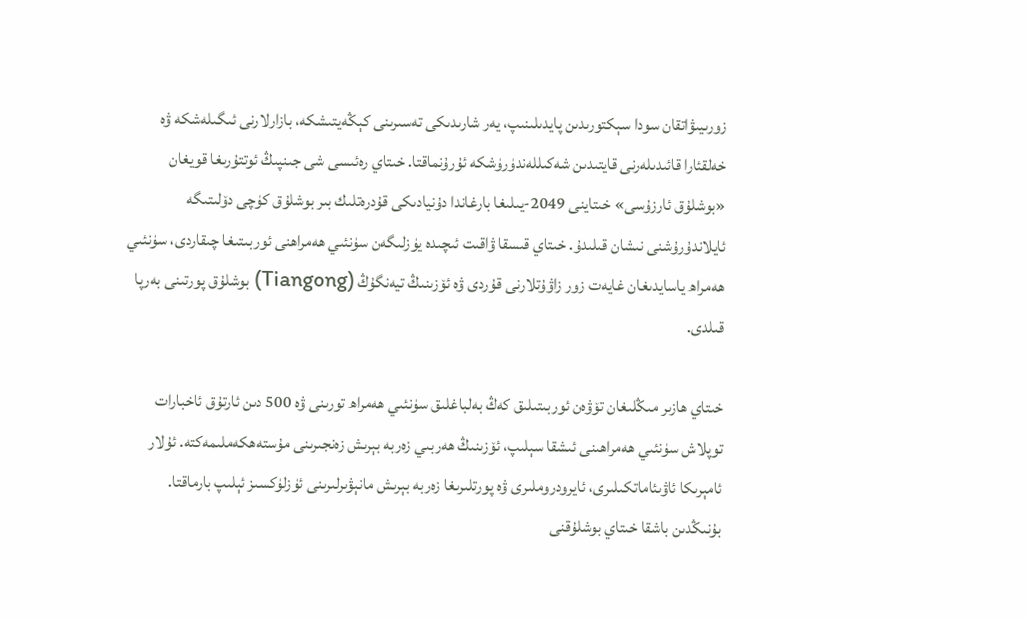زورىيىۋاتقان سودا سېكتورىدىن پايدىلىنىپ، يەر شارىدىكى تەسىرىنى كېڭەيتىشكە، بازارلارنى ئىگىلەشكە ۋە خەلقئارا قائىدىلەرنى قايتىدىن شەكىللەندۈرۈشكە ئۇرۇنماقتا. خىتاي رەئىسى شى جىنپىڭ ئوتتۇرىغا قويغان «بوشلۇق ئارزۇسى» خىتاينى 2049-يىلىغا بارغاندا دۇنيادىكى قۇدرەتلىك بىر بوشلۇق كۈچى دۆلىتىگە ئايلاندۇرۇشنى نىشان قىلىدۇ. خىتاي قىسقا ۋاقىت ئىچىدە يۈزلىگەن سۈنئىي ھەمراھنى ئوربىتىغا چىقاردى، سۈنئىي ھەمراھ ياسايدىغان غايەت زور زاۋۇتلارنى قۇردى ۋە ئۆزىنىڭ تيەنگۇڭ (Tiangong) بوشلۇق پورتىنى بەرپا قىلدى.

خىتاي ھازىر مىڭلىغان تۆۋەن ئوربىتىلىق كەڭ بەلباغلىق سۈنئىي ھەمراھ تورىنى ۋە 500 دىن ئارتۇق ئاخبارات توپلاش سۈنئىي ھەمراھىنى ئىشقا سېلىپ، ئۆزىنىڭ ھەربىي زەربە بېرىش زەنجىرىنى مۇستەھكەملىمەكتە. ئۇلار ئامېرىكا ئاۋىئ‍اماتكىلىرى، ئايرودروملىرى ۋە پورتلىرىغا زەربە بېرىش مانېۋىرلىرىنى ئۈزلۈكسىز ئېلىپ بارماقتا. بۇنىڭدىن باشقا خىتاي بوشلۇقنى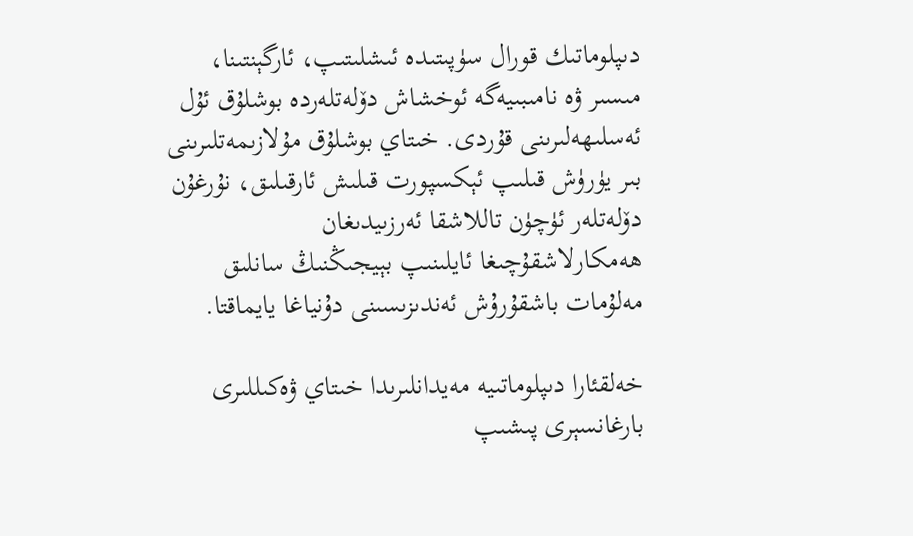دىپلوماتىك قورال سۈپىتىدە ئىشلىتىپ، ئارگېنتىنا، مىسىر ۋە نامىبىيەگە ئوخشاش دۆلەتلەردە بوشلۇق ئۇل ئەسلىھەلىرىنى قۇردى. خىتاي بوشلۇق مۇلازىمەتلىرىنى بىر يۈرۈش قىلىپ ئېكسپورت قىلىش ئارقىلىق، نۇرغۇن دۆلەتلەر ئۈچۈن تاللاشقا ئەرزىيدىغان ھەمكارلاشقۇچىغا ئايلىنىپ بېيجىڭنىڭ سانلىق مەلۇمات باشقۇرۇش ئەندىزىسىنى دۇنياغا يايماقتا.

خەلقئارا دىپلوماتىيە مەيدانلىرىدا خىتاي ۋەكىللىرى بارغانسېرى پىشىپ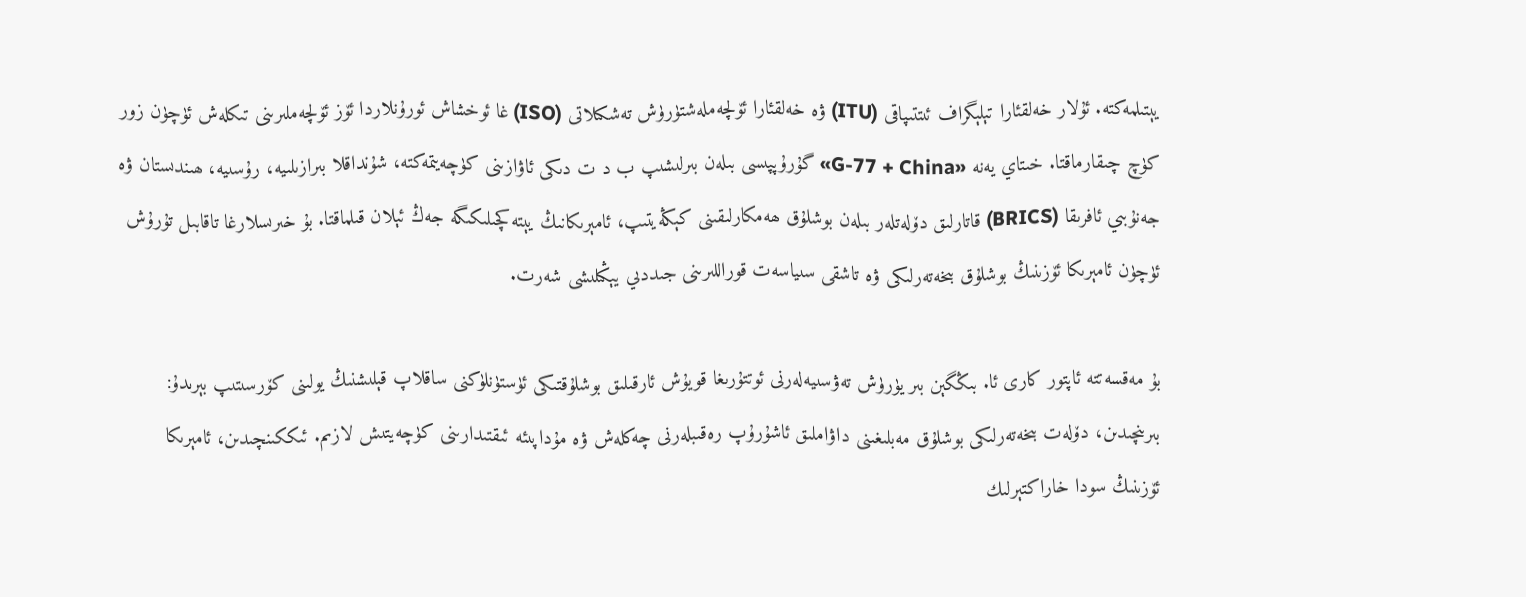يېتىلمەكتە. ئۇلار خەلقئارا تېلېگراف ئىتتىپاقى (ITU) ۋە خەلقئارا ئۆلچەملەشتۈرۈش تەشكىلاتى (ISO) غا ئوخشاش ئورۇنلاردا ئۆز ئۆلچەملىرىنى تىكلەش ئۈچۈن زور كۈچ چىقارماقتا. خىتاي يەنە «G-77 + China» گۇرۇپپىسى بىلەن بىرلىشىپ ب د ت دىكى ئاۋازىنى كۈچەيتمەكتە، شۇنداقلا بىرازىلىيە، رۇسىيە، ھىندىستان ۋە جەنۇبىي ئافرىقا (BRICS) قاتارلىق دۆلەتلەر بىلەن بوشلۇق ھەمكارلىقىنى كېڭەيتىپ، ئامېرىكانىڭ يېتەكچىلىكىگە جەڭ ئېلان قىلماقتا. بۇ خىرىسلارغا تاقابىل تۇرۇش ئۈچۈن ئامېرىكا ئۆزىنىڭ بوشلۇق بىخەتەرلىكى ۋە تاشقى سىياسەت قوراللىرىنى جىددىي يېڭىلىشى شەرت.

بۇ مەقسەتتە ئاپتور كارى ئا. بىڭگېن بىر يۈرۈش تەۋسىيەلەرنى ئوتتۇرىغا قويۇش ئارقىلىق بوشلۇقتىكى ئۈستۈنلۈكنى ساقلاپ قېلىشنىڭ يولىنى كۆرسىتىپ بېرىدۇ: بىرىنچىدىن، دۆلەت بىخەتەرلىكى بوشلۇق مەبلىغىنى داۋاملىق ئاشۇرۇپ رەقىبلەرنى چەكلەش ۋە مۇداپىئە ئىقتىدارىنى كۈچەيتىش لازىم. ئىككىنچىدىن، ئامېرىكا ئۆزىنىڭ سودا خاراكتېرلىك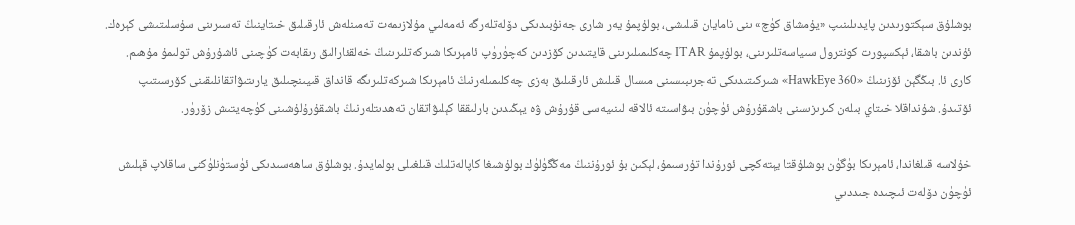بوشلۇق سېكتورىدىن پايدىلىنىپ «يۇمشاق كۈچ» ىنى نامايان قىلىشى، بولۇپمۇ يەر شارى جەنۇبىدىكى دۆلەتلەرگە ئەمەلىي مۇلازىمەت تەمىنلەش ئارقىلىق خىتاينىڭ تەسىرىنى سۇسلىتىشى كېرەك. ئۇندىن باشقا، ئېكسپورت كونترول سىياسەتلىرىنى، بولۇپمۇ ITAR چەكلىمىلىرىنى قايتىدىن كۆزدىن كەچۈرۈپ ئامېرىكا شىركەتلىرىنىڭ خەلقئارالىق رىقابەت كۈچىنى ئاشۇرۇش تولىمۇ مۇھىم. كارى ئا. بىڭگېن ئۆزىنىڭ «HawkEye 360» شىركىتىدىكى تەجرىبىسىنى مىسال قىلىش ئارقىلىق بەزى چەكلىمىلەرنىڭ ئامېرىكا شىركەتلىرىگە قانداق قىيىنچىلىق يارىتىۋاتقانلىقىنى كۆرسىتىپ ئۆتىدۇ. شۇنداقلا خىتاي بىلەن كىرىزىسنى باشقۇرۇش ئۈچۈن بىۋاسىتە ئالاقە لىنىيەسى قۇرۇش ۋە يېڭىدىن بارلىققا كېلىۋاتقان تەھدىتلەرنىڭ باشقۇرۇلۇشىنى كۈچەيتىش زۆرۈر.

خۇلاسە قىلغاندا، ئامېرىكا بۈگۈن بوشلۇقتا يېتەكچى ئورۇندا تۇرسىمۇ، لېكىن بۇ ئورۇننىڭ مەڭگۈلۈك بولۇشىغا كاپالەتلىك قىلغىلى بولمايدۇ. بوشلۇق ساھەسىدىكى ئۈستۈنلۈكنى ساقلاپ قېلىش ئۈچۈن دۆلەت ئىچىدە جىددىي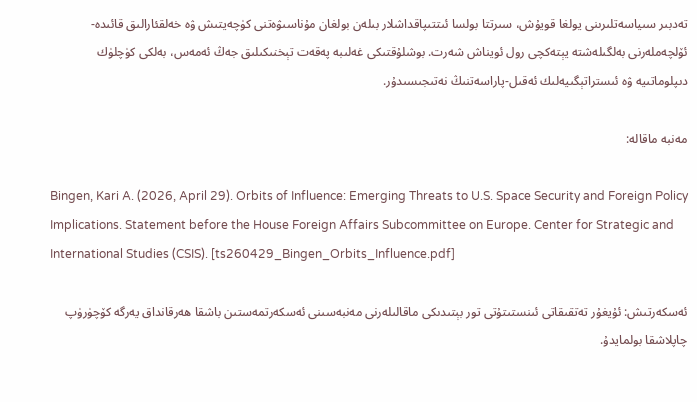تەدبىر سىياسەتلىرىنى يولغا قويۇش، سىرتتا بولسا ئىتتىپاقداشلار بىلەن بولغان مۇناسىۋەتنى كۈچەيتىش ۋە خەلقئارالىق قائىدە-ئۆلچەملەرنى بەلگىلەشتە يېتەكچى رول ئويناش شەرت. بوشلۇقتىكى غەلىبە پەقەت تېخنىكىلىق جەڭ ئەمەس، بەلكى كۈچلۈك دىپلوماتىيە ۋە ئىستراتېگىيەلىك ئەقىل-پاراسەتنىڭ نەتىجىسىدۇر.

مەنبە ماقالە:

Bingen, Kari A. (2026, April 29). Orbits of Influence: Emerging Threats to U.S. Space Security and Foreign Policy Implications. Statement before the House Foreign Affairs Subcommittee on Europe. Center for Strategic and International Studies (CSIS). [ts260429_Bingen_Orbits_Influence.pdf]

ئەسكەرتىش: ئۇيغۇر تەتقىقاتى ئىنستىتۇتى تور بېتىدىكى ماقالىلەرنى مەنبەسىنى ئەسكەرتمەستىن باشقا ھەرقانداق يەرگە كۆچۈرۈپ چاپلاشقا بولمايدۇ.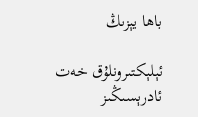باھا يېزىڭ

ئېلېكتىرونلۇق خەت ئادرېسىڭىز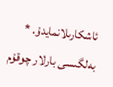ئاشكارىلانمايدۇ. * بەلگىسى بارلار چوقۇم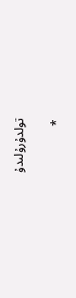تولدۇرۇلىدۇ

*